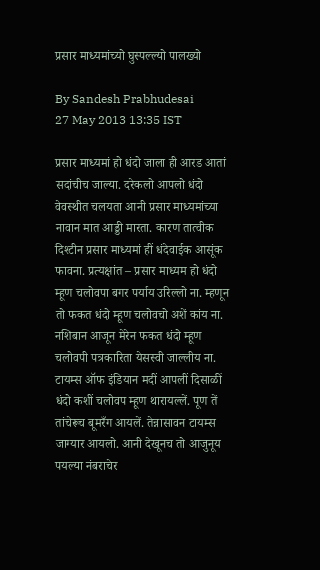प्रसार माध्यमांच्यो घुस्पल्ल्यो पालख्यो

By Sandesh Prabhudesai
27 May 2013 13:35 IST

प्रसार माध्यमां हो धंदो जाला ही आरड आतां सदांचीच जाल्या. दरेकलो आपलो धंदो वेवस्थीत चलयता आनी प्रसार माध्यमांच्या नावान मात आड्डी मारता. कारण तात्वीक दिश्टीन प्रसार माध्यमां हीं धंदेवाईक आसूंक फावना. प्रत्यक्षांत – प्रसार माध्यम हो धंदो म्हूण चलोवपा बगर पर्याय उरिल्लो ना. म्हणून तो फकत धंदो म्हूण चलोवचो अशें कांय ना. नशिबान आजून मेरेन फकत धंदो म्हूण चलोवपी पत्रकारिता येसस्वी जाल्लीय ना. टायम्स ऑफ इंडियान मदीं आपलीं दिसाळीं धंदो कशीं चलोवप म्हूण थारायल्लें. पूण तें तांचेरूच बूमरँग आयलें. तेन्नासावन टायम्स जाग्यार आयलो. आनी देखूनच तो आजुनूय पयल्या नंबराचेर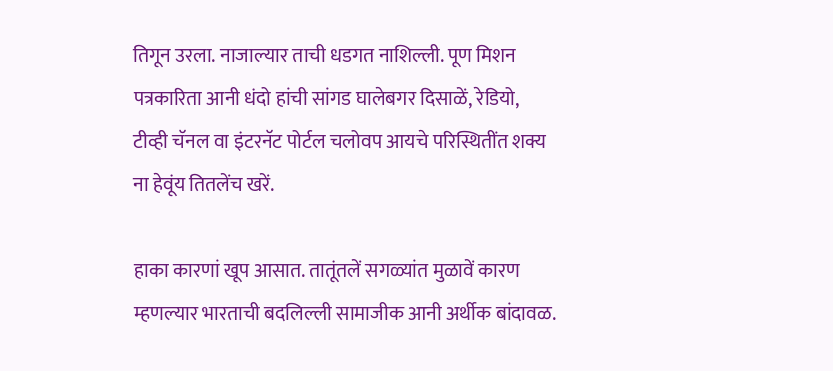तिगून उरला. नाजाल्यार ताची धडगत नाशिल्ली. पूण मिशन पत्रकारिता आनी धंदो हांची सांगड घालेबगर दिसाळें, रेडियो, टीव्ही चॅनल वा इंटरनॅट पोर्टल चलोवप आयचे परिस्थितींत शक्य ना हेवूंय तितलेंच खरें.

हाका कारणां खूप आसात. तातूंतलें सगळ्यांत मुळावें कारण म्हणल्यार भारताची बदलिल्ली सामाजीक आनी अर्थीक बांदावळ.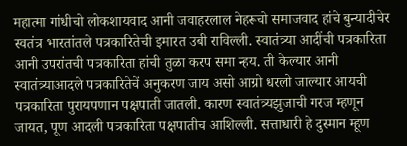महात्मा गांधीचो लोकशायवाद आनी जवाहरलाल नेहरूचो समाजवाद हांचे बुन्यादीचेर स्वतंत्र भारतांतले पत्रकारितेची इमारत उबी राविल्ली. स्वातंत्र्या आदींची पत्रकारिता आनी उपरांतची पत्रकारिता हांची तुळा करप समा न्हय. ती केल्यार आनी स्वातंत्र्याआदले पत्रकारितेचें अनुकरण जाय असो आग्रो धरलो जाल्यार आयची पत्रकारिता पुरायपणान पक्षपाती जातली. कारण स्वातंत्र्यझुजाची गरज म्हणून जायत, पूण आदली पत्रकारिता पक्षपातीच आशिल्ली. सत्ताधारी हे दुस्मान म्हूण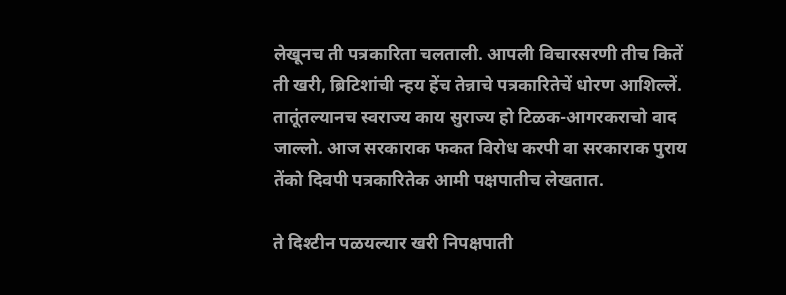लेखूनच ती पत्रकारिता चलताली. आपली विचारसरणी तीच कितें ती खरी, ब्रिटिशांची न्हय हेंच तेन्नाचे पत्रकारितेचें धोरण आशिल्लें. तातूंतल्यानच स्वराज्य काय सुराज्य हो टिळक-आगरकराचो वाद जाल्लो. आज सरकाराक फकत विरोध करपी वा सरकाराक पुराय तेंको दिवपी पत्रकारितेक आमी पक्षपातीच लेखतात.

ते दिश्टीन पळयल्यार खरी निपक्षपाती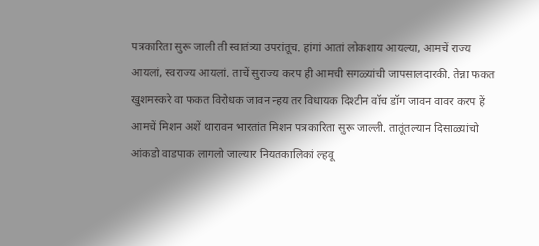पत्रकारिता सुरू जाली ती स्वातंत्र्या उपरांतूच. हांगां आतां लोकशाय आयल्या, आमचें राज्य आयलां, स्वराज्य आयलां. ताचें सुराज्य करप ही आमची सगळ्यांची जापसालदारकी. तेन्ना फकत खुशमस्करे वा फकत विरोधक जावन न्हय तर विधायक दिश्टीन वॉच डॉग जावन वावर करप हें आमचें मिशन अशें थारावन भारतांत मिशन पत्रकारिता सुरू जाल्ली. तातूंतल्यान दिसाळ्यांचो आंकडो वाडपाक लागलो जाल्यार नियतकालिकां ल्हवू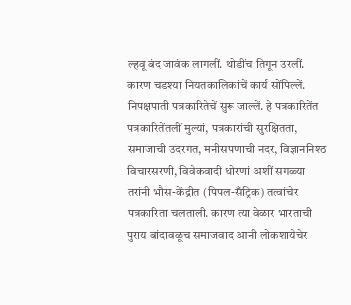ल्हवू बंद जावंक लागलीं. थोडींच तिगून उरलीं. कारण चडश्या नियतकालिकांचें कार्य सोंपिल्लें. निपक्षपाती पत्रकारितेचें सुरू जाल्लें. हे पत्रकारितेंत पत्रकारितेंतलीं मुल्यां, पत्रकारांची सुरक्षितता, समाजाची उदरगत, मनीसपणाची नदर, विज्ञाननिश्ठ विचारसरणी, विवेकवादी धोरणां अशीं सगळ्या तरांनी भौस-केंद्रीत (पिपल-सँट्रिक) तत्वांचेर पत्रकारिता चलताली. कारण त्या वेळार भारताची पुराय बांदावळूच समाजवाद आनी लोकशायेचेर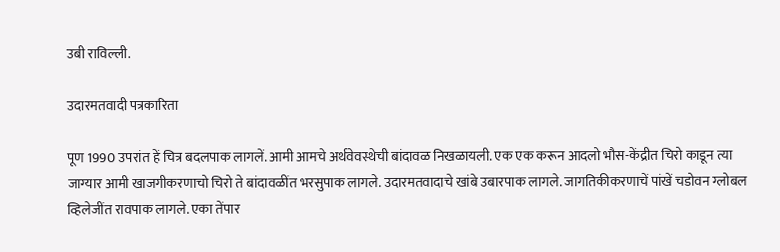उबी राविल्ली.

उदारमतवादी पत्रकारिता

पूण 1990 उपरांत हें चित्र बदलपाक लागलें. आमी आमचे अर्थवेवस्थेची बांदावळ निखळायली. एक एक करून आदलो भौस-केंद्रीत चिरो काडून त्या जाग्यार आमी खाजगीकरणाचो चिरो ते बांदावळींत भरसुपाक लागले. उदारमतवादाचे खांबे उबारपाक लागले. जागतिकीकरणाचें पांखें चडोवन ग्लोबल व्हिलेजींत रावपाक लागले. एका तेंपार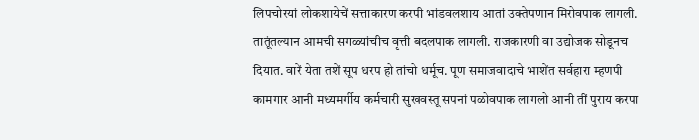लिपचोरयां लोकशायेचें सत्ताकारण करपी भांडवलशाय आतां उक्तेपणान मिरोवपाक लागली. तातूंतल्यान आमची सगळ्यांचीच वृत्ती बदलपाक लागली. राजकारणी वा उद्योजक सोडूनच दियात. वारें येता तशें सूप धरप हो तांचो धर्मूच. पूण समाजवादाचे भाशेंत सर्वहारा म्हणपी कामगार आनी मध्यमर्गीय कर्मचारी सुखवस्तू सपनां पळोवपाक लागलो आनी तीं पुराय करपा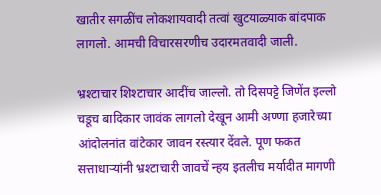खातीर सगळींच लोकशायवादी तत्वां खुटयाळ्याक बांदपाक लागलो. आमची विचारसरणीच उदारमतवादी जाली.

भ्रश्टाचार शिश्टाचार आदींच जाल्लो. तो दिसपट्टे जिणेंत इल्लो चडूच बादिकार जावंक लागलो देखून आमी अण्णा हजारेच्या आंदोलनांत वांटेकार जावन रस्त्यार देंवले. पूण फकत सत्ताधाऱ्यांनी भ्रश्टाचारी जावचें न्हय इतलीच मर्यादीत मागणी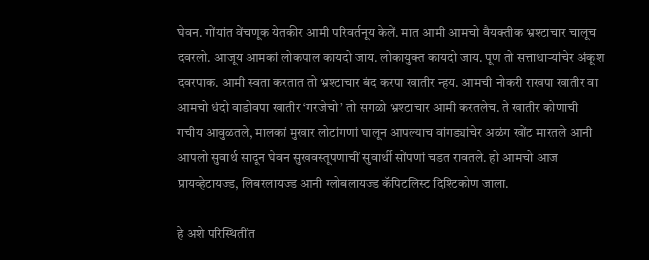घेवन. गोंयांत वेंचणूक येतकीर आमी परिवर्तनूय केलें. मात आमी आमचो वैयक्तीक भ्रश्टाचार चालूच दवरलो. आजूय आमकां लोकपाल कायदो जाय. लोकायुक्त कायदो जाय. पूण तो सत्ताधाऱ्यांचेर अंकूश दवरपाक. आमी स्वता करतात तो भ्रश्टाचार बंद करपा खातीर न्हय. आमची नोकरी राखपा खातीर वा आमचो धंदो वाडोवपा खातीर ‘गरजेचो’ तो सगळो भ्रश्टाचार आमी करतलेच. ते खातीर कोणाची गचीय आवुळतले, मालकां मुखार लोटांगणां घालून आपल्याच वांगड्यांचेर अळंग खोंट मारतले आनी आपलो सुवार्थ सादून घेवन सुखवस्तूपणाचीं सुवार्थी सोंपणां चडत रावतले. हो आमचो आज प्रायव्हेटायज्ड, लिबरलायज्ड आनी ग्लोबलायज्ड कॅपिटलिस्ट दिश्टिकोण जाला.

हे अशे परिस्थितींत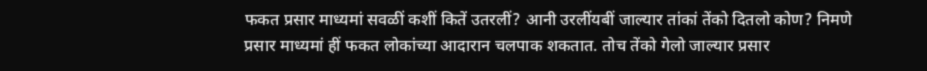फकत प्रसार माध्यमां सवळीं कशीं कितें उतरलीं? आनी उरलींयबीं जाल्यार तांकां तेंको दितलो कोण? निमणे प्रसार माध्यमां हीं फकत लोकांच्या आदारान चलपाक शकतात. तोच तेंको गेलो जाल्यार प्रसार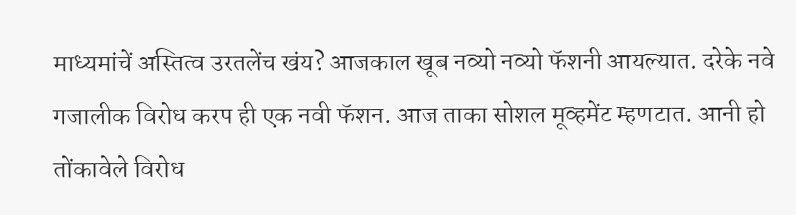माध्यमांचें अस्तित्व उरतलेंच खंय? आजकाल खूब नव्यो नव्यो फॅशनी आयल्यात. दरेके नवे गजालीक विरोध करप ही एक नवी फॅशन. आज ताका सोशल मूव्हमेंट म्हणटात. आनी हो तोंकावेले विरोध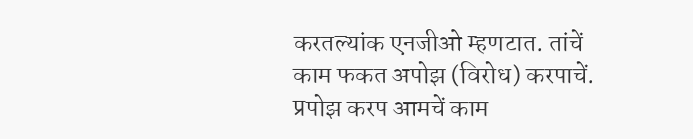करतल्यांक एनजीओ म्हणटात. तांचें काम फकत अपोझ (विरोध) करपाचें. प्रपोझ करप आमचें काम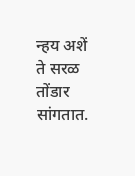न्हय अशें ते सरळ तोंडार सांगतात.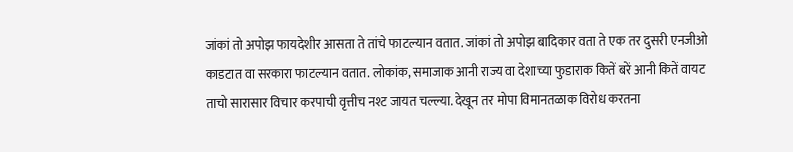जांकां तो अपोझ फायदेशीर आसता ते तांचे फाटल्यान वतात. जांकां तो अपोझ बादिकार वता ते एक तर दुसरी एनजीओ काडटात वा सरकारा फाटल्यान वतात. लोकांक, समाजाक आनी राज्य वा देशाच्या फुडाराक कितें बरें आनी कितें वायट ताचो सारासार विचार करपाची वृत्तीच नश्ट जायत चल्ल्या. देखून तर मोपा विमानतळाक विरोध करतना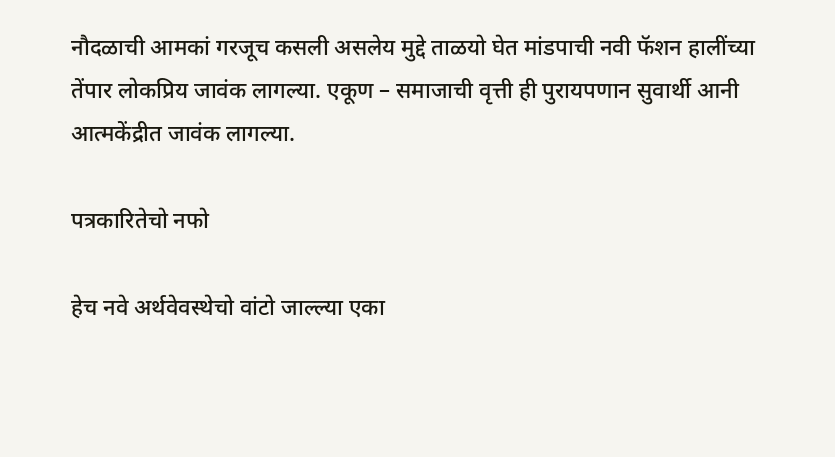नौदळाची आमकां गरजूच कसली असलेय मुद्दे ताळयो घेत मांडपाची नवी फॅशन हालींच्या तेंपार लोकप्रिय जावंक लागल्या. एकूण – समाजाची वृत्ती ही पुरायपणान सुवार्थी आनी आत्मकेंद्रीत जावंक लागल्या.

पत्रकारितेचो नफो

हेच नवे अर्थवेवस्थेचो वांटो जाल्ल्या एका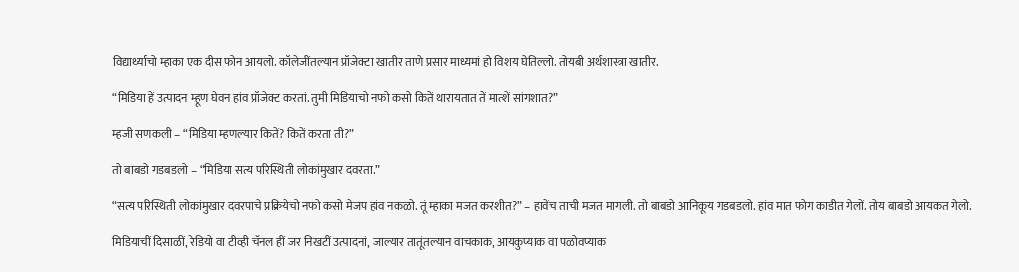विद्यार्थ्याचो म्हाका एक दीस फोन आयलो. कॉलेजींतल्यान प्रॉजेक्टा खातीर ताणे प्रसार माध्यमां हो विशय घेतिल्लो. तोयबी अर्थशास्त्रा खातीर.

“मिडिया हें उत्पादन म्हूण घेवन हांव प्रॉजेक्ट करतां. तुमी मिडियाचो नफो कसो कितें थारायतात तें मात्शें सांगशात?”

म्हजी सणकली – “मिडिया म्हणल्यार कितें? कितें करता ती?”

तो बाबडो गडबडलो – “मिडिया सत्य परिस्थिती लोकांमुखार दवरता.”

“सत्य परिस्थिती लोकांमुखार दवरपाचे प्रक्रियेचो नफो कसो मेजप हांव नकळो. तूं म्हाका मजत करशीत?” – हावेंच ताची मजत मागली. तो बाबडो आनिकूय गडबडलो. हांव मात फोग काडीत गेलों. तोय बाबडो आयकत गेलो.

मिडियाचीं दिसाळीं, रेडियो वा टीव्ही चॅनल हीं जर निखटीं उत्पादनां, जाल्यार तातूंतल्यान वाचकाक, आयकुप्याक वा पळोवप्याक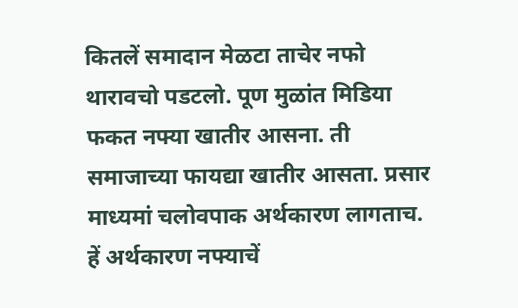कितलें समादान मेळटा ताचेर नफो थारावचो पडटलो. पूण मुळांत मिडिया फकत नफ्या खातीर आसना. ती समाजाच्या फायद्या खातीर आसता. प्रसार माध्यमां चलोवपाक अर्थकारण लागताच. हें अर्थकारण नफ्याचें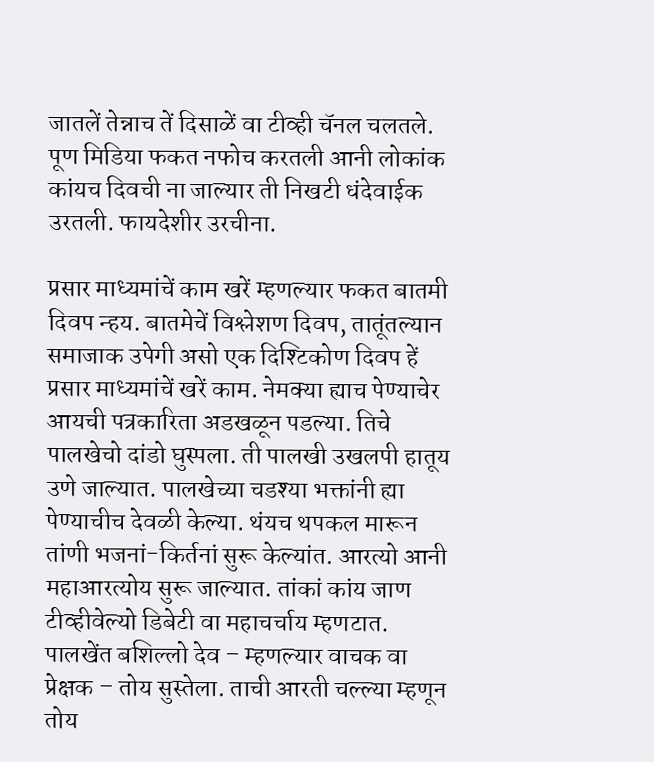जातलें तेन्नाच तें दिसाळें वा टीव्ही चॅनल चलतले. पूण मिडिया फकत नफोच करतली आनी लोकांक कांयच दिवची ना जाल्यार ती निखटी धंदेवाईक उरतली. फायदेशीर उरचीना.

प्रसार माध्यमांचें काम खरें म्हणल्यार फकत बातमी दिवप न्हय. बातमेचें विश्लेशण दिवप, तातूंतल्यान समाजाक उपेगी असो एक दिश्टिकोण दिवप हें प्रसार माध्यमांचें खरें काम. नेमक्या ह्याच पेण्याचेर आयची पत्रकारिता अडखळून पडल्या. तिचे पालखेचो दांडो घुस्पला. ती पालखी उखलपी हातूय उणे जाल्यात. पालखेच्या चडश्या भक्तांनी ह्या पेण्याचीच देवळी केल्या. थंयच थपकल मारून तांणी भजनां-किर्तनां सुरू केल्यांत. आरत्यो आनी महाआरत्योय सुरू जाल्यात. तांकां कांय जाण टीव्हीवेल्यो डिबेटी वा महाचर्चाय म्हणटात. पालखेंत बशिल्लो देव – म्हणल्यार वाचक वा प्रेक्षक – तोय सुस्तेला. ताची आरती चल्ल्या म्हणून तोय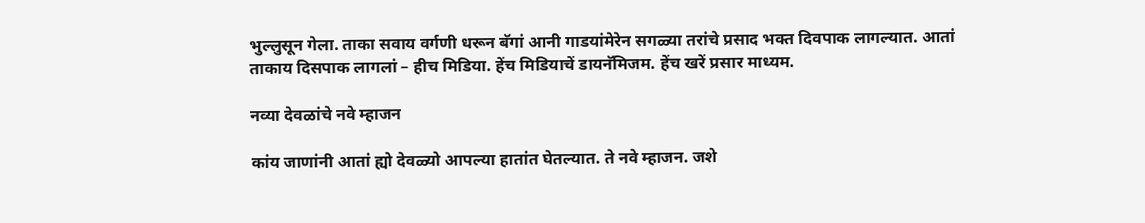भुल्लुसून गेला. ताका सवाय वर्गणी धरून बॅगां आनी गाडयांमेरेन सगळ्या तरांचे प्रसाद भक्त दिवपाक लागल्यात. आतां ताकाय दिसपाक लागलां – हीच मिडिया. हेंच मिडियाचें डायनॅमिजम. हेंच खरें प्रसार माध्यम.

नव्या देवळांचे नवे म्हाजन

कांय जाणांनी आतां ह्यो देवळ्यो आपल्या हातांत घेतल्यात. ते नवे म्हाजन. जशे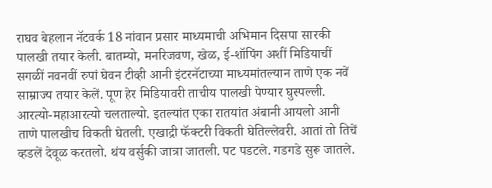राघव बेहलान नॅटवर्क 18 नांवान प्रसार माध्यमाची अभिमान दिसपा सारकी पालखी तयार केली. बातम्यो, मनरिजवण, खेळ, ई-शॉपिंग अशीं मिडियाचीं सगळीं नवनवीं रुपां घेवन टीव्ही आनी इंटरनॅटाच्या माध्यमांतल्यान ताणे एक नवें साम्राज्य तयार केलें. पूण हेर मिडियावरी ताचीय पालखी पेण्यार घुस्पल्ली. आरत्यो-महाआरत्यो चलताल्यो. इतल्यांत एका रातयांत अंबानी आयलो आनी ताणे पालखीच विकती घेतली. एखाद्री फॅक्टरी विकती घेतिल्लेवरी. आतां तो तिचें व्हडलें देवूळ करतलो. थंय वर्सुकी जात्रा जातली. पट पडटले. गडगडे सुरू जातले.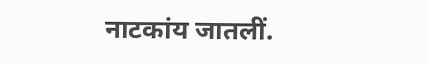नाटकांय जातलीं.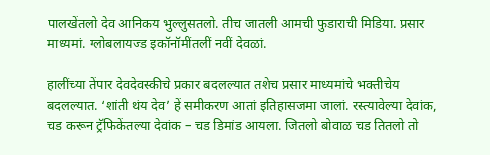पालखेंतलो देव आनिकय भुल्लुसतलो. तीच जातली आमची फुडाराची मिडिया. प्रसार माध्यमां. ग्लोबलायज्ड इकॉनॉमींतलीं नवीं देवळां.

हालींच्या तेंपार देवदेवस्कीचे प्रकार बदलल्यात तशेच प्रसार माध्यमांचे भक्तीचेय बदलल्यात. ‘शांती थंय देव’ हें समीकरण आतां इतिहासजमा जालां. रस्त्यावेल्या देवांक, चड करून ट्रॅफिकेंतल्या देवांक – चड डिमांड आयला. जितलो बोवाळ चड तितलो तो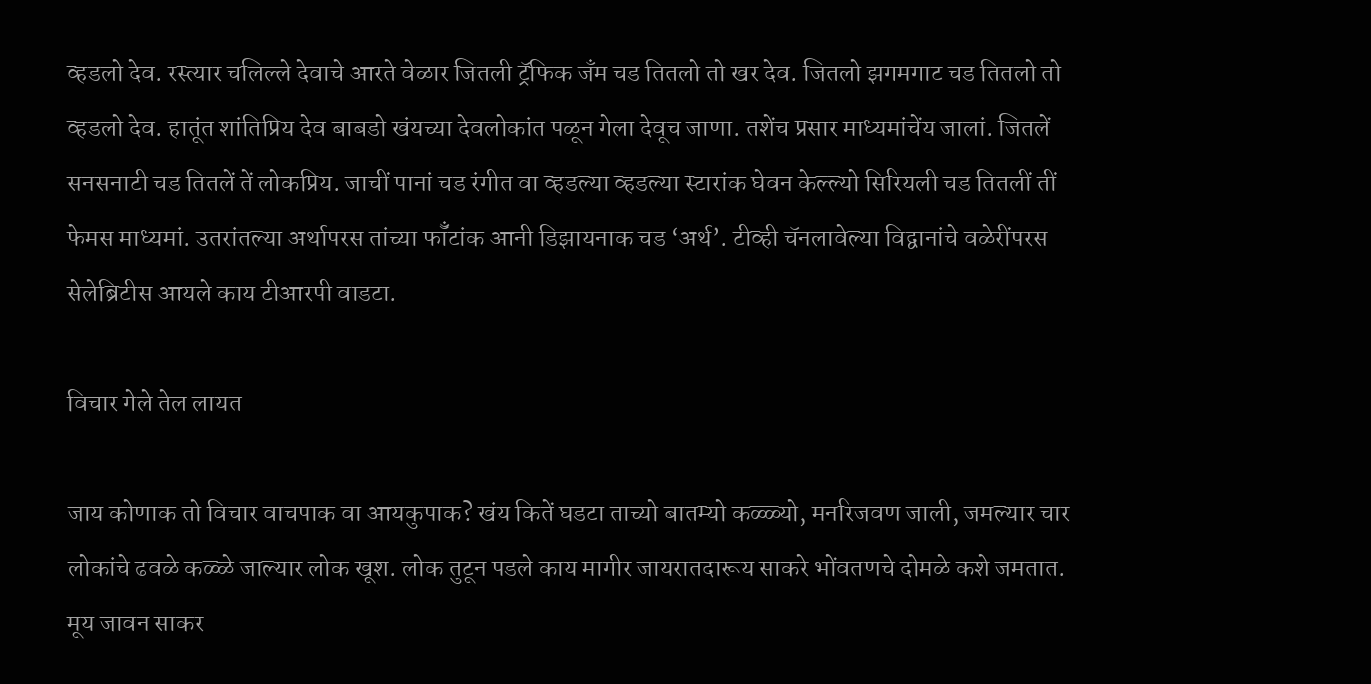व्हडलो देव. रस्त्यार चलिल्ले देवाचे आरते वेळार जितली ट्रॅफिक जॅंम चड तितलो तो खर देव. जितलो झगमगाट चड तितलो तो व्हडलो देव. हातूंत शांतिप्रिय देव बाबडो खंयच्या देवलोकांत पळून गेला देवूच जाणा. तशेंच प्रसार माध्यमांचेंय जालां. जितलें सनसनाटी चड तितलें तें लोकप्रिय. जाचीं पानां चड रंगीत वा व्हडल्या व्हडल्या स्टारांक घेवन केल्ल्यो सिरियली चड तितलीं तीं फेमस माध्यमां. उतरांतल्या अर्थापरस तांच्या फॉँटांक आनी डिझायनाक चड ‘अर्थ’. टीव्ही चॅनलावेल्या विद्वानांचे वळेरींपरस सेलेब्रिटीस आयले काय टीआरपी वाडटा.

विचार गेले तेल लायत

जाय कोणाक तो विचार वाचपाक वा आयकुपाक? खंय कितें घडटा ताच्यो बातम्यो कळ्ळ्यो, मनरिजवण जाली, जमल्यार चार लोकांचे ढवळे कळ्ळे जाल्यार लोक खूश. लोक तुटून पडले काय मागीर जायरातदारूय साकरे भोंवतणचे दोमळे कशे जमतात. मूय जावन साकर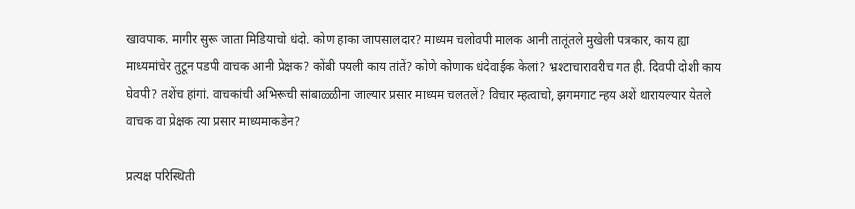खावपाक. मागीर सुरू जाता मिडियाचो धंदो. कोण हाका जापसालदार? माध्यम चलोवपी मालक आनी तातूंतले मुखेली पत्रकार, काय ह्या माध्यमांचेर तुटून पडपी वाचक आनी प्रेक्षक? कोंबी पयली काय तांतें? कोणे कोणाक धंदेवाईक केलां? भ्रश्टाचारावरीच गत ही. दिवपी दोशी काय घेवपी? तशेंच हांगां. वाचकांची अभिरूची सांबाळ्ळीना जाल्यार प्रसार माध्यम चलतलें? विचार म्हत्वाचो, झगमगाट न्हय अशें थारायल्यार येतले वाचक वा प्रेक्षक त्या प्रसार माध्यमाकडेन?

प्रत्यक्ष परिस्थिती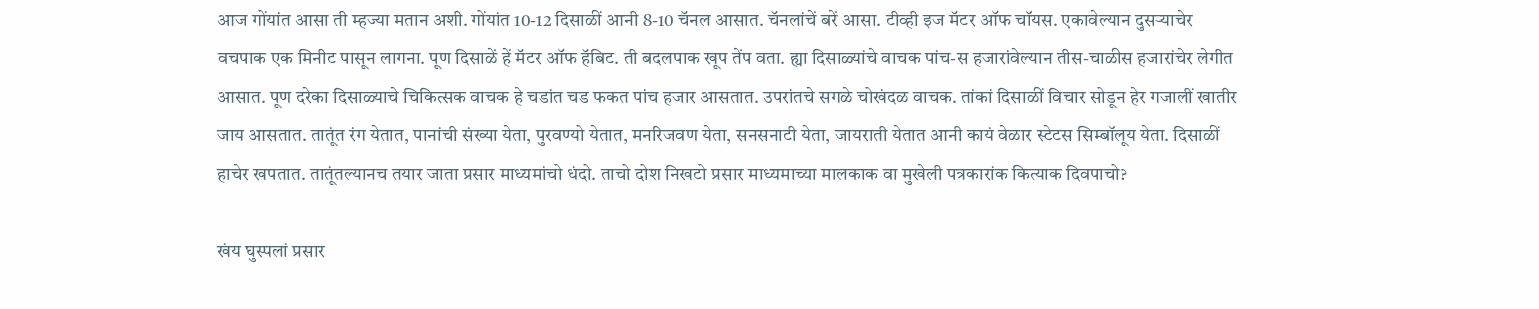आज गोंयांत आसा ती म्हज्या मतान अशी. गोंयांत 10-12 दिसाळीं आनी 8-10 चॅनल आसात. चॅनलांचें बरें आसा. टीव्ही इज मॅटर ऑफ चॉयस. एकावेल्यान दुसऱ्याचेर वचपाक एक मिनीट पासून लागना. पूण दिसाळें हें मॅटर ऑफ हॅबिट. ती बदलपाक खूप तेंप वता. ह्या दिसाळ्यांचे वाचक पांच-स हजारांवेल्यान तीस-चाळीस हजारांचेर लेगीत आसात. पूण दरेका दिसाळ्याचे चिकित्सक वाचक हे चडांत चड फकत पांच हजार आसतात. उपरांतचे सगळे चोखंदळ वाचक. तांकां दिसाळीं विचार सोडून हेर गजालीं खातीर जाय आसतात. तातूंत रंग येतात, पानांची संख्या येता, पुरवण्यो येतात, मनरिजवण येता, सनसनाटी येता, जायराती येतात आनी कायं वेळार स्टेटस सिम्बॉलूय येता. दिसाळीं हाचेर खपतात. तातूंतल्यानच तयार जाता प्रसार माध्यमांचो धंदो. ताचो दोश निखटो प्रसार माध्यमाच्या मालकाक वा मुखेली पत्रकारांक कित्याक दिवपाचो?

खंय घुस्पलां प्रसार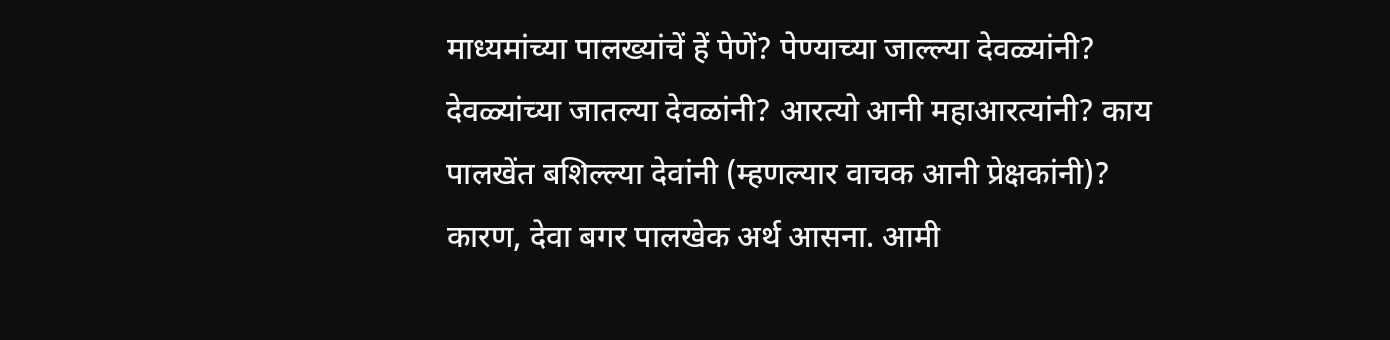माध्यमांच्या पालख्यांचें हें पेणें? पेण्याच्या जाल्ल्या देवळ्यांनी? देवळ्यांच्या जातल्या देवळांनी? आरत्यो आनी महाआरत्यांनी? काय पालखेंत बशिल्ल्या देवांनी (म्हणल्यार वाचक आनी प्रेक्षकांनी)? कारण, देवा बगर पालखेक अर्थ आसना. आमी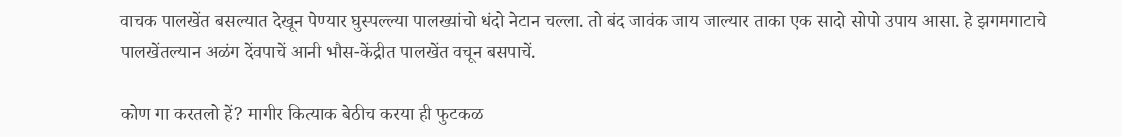वाचक पालखेंत बसल्यात देखून पेण्यार घुस्पल्ल्या पालख्यांचो धंदो नेटान चल्ला. तो बंद जावंक जाय जाल्यार ताका एक सादो सोपो उपाय आसा. हे झगमगाटाचे पालखेंतल्यान अळंग देंवपाचें आनी भौस-केंद्रीत पालखेंत वचून बसपाचें.

कोण गा करतलो हें? मागीर कित्याक बेठीच करया ही फुटकळ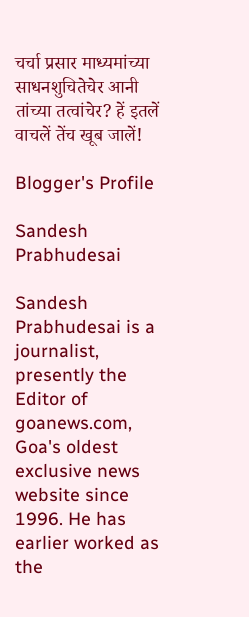चर्चा प्रसार माध्यमांच्या साधनशुचितेचेर आनी तांच्या तत्वांचेर? हें इतलें वाचलें तेंच खूब जालें!

Blogger's Profile

Sandesh Prabhudesai

Sandesh Prabhudesai is a journalist, presently the Editor of goanews.com, Goa's oldest exclusive news website since 1996. He has earlier worked as the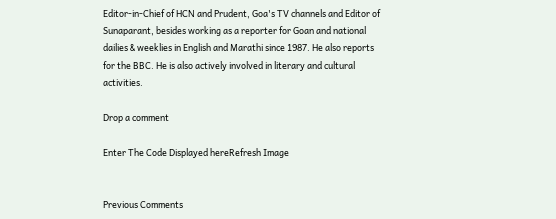Editor-in-Chief of HCN and Prudent, Goa's TV channels and Editor of Sunaparant, besides working as a reporter for Goan and national dailies & weeklies in English and Marathi since 1987. He also reports for the BBC. He is also actively involved in literary and cultural activities.

Drop a comment

Enter The Code Displayed hereRefresh Image


Previous Comments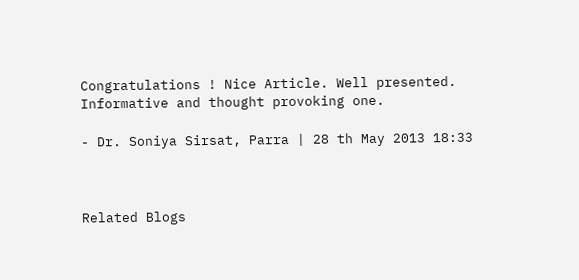Congratulations ! Nice Article. Well presented. Informative and thought provoking one.

- Dr. Soniya Sirsat, Parra | 28 th May 2013 18:33



Related Blogs